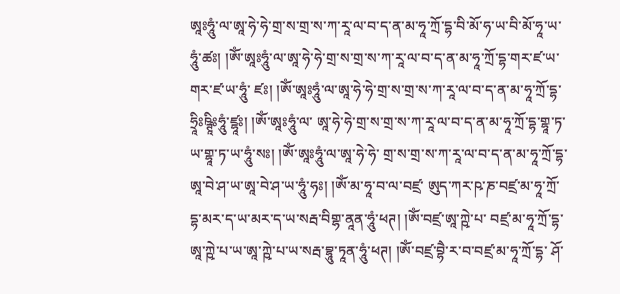ཨཱཿཧཱུཾ་ལ་ཨཱ་ཧེ་ཧེ་གྲ་ས་གྲ་ས་ཀ་རཱ་ལ་བ་ད་ན་མ་ཧཱ་ཀྲོ་དྷ་བི་མོ་ཧ་ཡ་བི་མོ་ཧཱ་ཡ་ ཧཱུཾ་ཚཿ། །ༀ་ཨཱཿཧཱུཾ་ལ་ཨཱ་ཧེ་ཧེ་གྲ་ས་གྲ་ས་ཀ་རཱ་ལ་བ་ད་ན་མ་ཧཱ་ཀྲོ་དྷ་གར་ཛ་ཡ་གར་ཛ་ཡ་ཧཱུཾ་ ཛཿ། །ༀ་ཨཱཿཧཱུཾ་ལ་ཨཱ་ཧེ་ཧེ་གྲ་ས་གྲ་ས་ཀ་རཱ་ལ་བ་ད་ན་མ་ཧཱ་ཀྲོ་དྷ་ཧྲཱིཿཥྚཱིཿཧཱུཾ་ཛྷཱཿ། །ༀ་ཨཱཿཧཱུཾ་ལ་ ཨཱ་ཧེ་ཧེ་གྲ་ས་གྲ་ས་ཀ་རཱ་ལ་བ་ད་ན་མ་ཧཱ་ཀྲོ་དྷ་གྷཱ་ཏ་ཡ་གྷཱ་ཏ་ཡ་ཧཱུཾ་སཿ། །ༀ་ཨཱཿཧཱུཾ་ལ་ཨཱ་ཧེ་ཧེ་ གྲ་ས་གྲ་ས་ཀ་རཱ་ལ་བ་ད་ན་མ་ཧཱ་ཀྲོ་དྷ་ཨཱ་བེ་ཤ་ཡ་ཨཱ་བེ་ཤ་ཡ་ཧཱུཾ་ཧཿ། །ༀ་མ་ཧཱ་བ་ལ་བཛྲ་ ཨུད་ཀར་ཥ་ཎ་བཛྲ་མ་ཧཱ་ཀྲོ་དྷ་མར་ད་ཡ་མར་ད་ཡ་སརྦ་བིགྷ་ནཱན་ཧཱུཾ་ཕཊ། །ༀ་བཛྲ་ཨཱ་ཀྵེ་པ་ བཛྲ་མ་ཧཱ་ཀྲོ་དྷ་ཨཱ་ཀྵེ་པ་ཡ་ཨཱ་ཀྵེ་པ་ཡ་སརྦ་བྷཱུ་ཏཱན་ཧཱུཾ་ཕཊ། །ༀ་བཛྲ་བྷཻ་ར་བ་བཛྲ་མ་ཧཱ་ཀྲོ་དྷ་ ཤོ་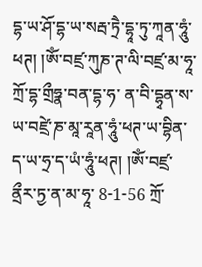དྷ་ཡ་ཤོ་དྷ་ཡ་སརྦ་ཏྲཻ་དྷཱ་ཏུ་ཀཱན་ཧཱུཾ་ཕཊ། །ༀ་བཛྲ་ཀུཎ་ཊ་ལི་བཛྲ་མ་ཧཱ་ཀྲོ་དྷ་གྲྀཧྣ་བན་དྷ་ཧ་ ན་བི་དྷྭན་ས་ཡ་བཛྲེ་ཎ་མཱ་རཱན་ཧཱུཾ་ཕཊ་ཡ་བྷིན་ད་ཡ་ཧྲ་ད་ཡཾ་ཧཱུཾ་ཕཊ། །ༀ་བཛྲ་ནྲྀར་ཏྱ་ན་མ་ཧཱ་ 8-1-56 ཀྲོ་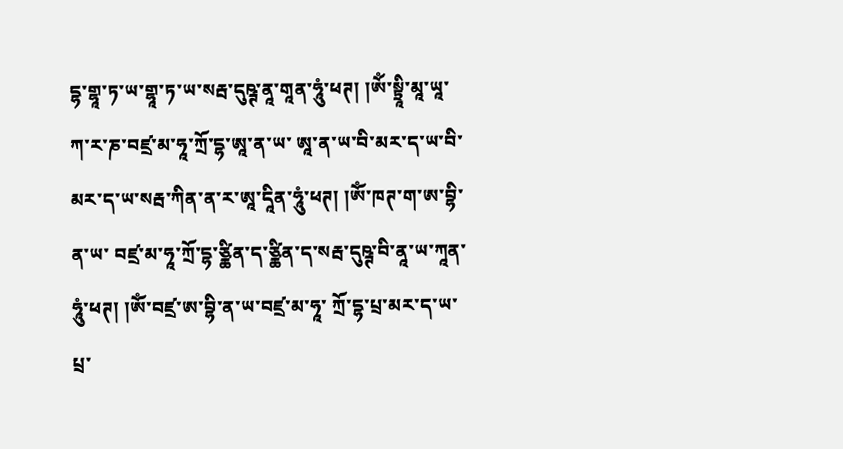དྷ་གྷཱ་ཏ་ཡ་གྷཱ་ཏ་ཡ་སརྦ་དུཥྚ་ནཱ་གཱན་ཧཱུཾ་ཕཊ། །ༀ་སྟྲཱི་མཱ་ཡཱ་ཀ་ར་ཎ་བཛྲ་མ་ཧཱ་ཀྲོ་དྷ་ཨཱ་ན་ཡ་ ཨཱ་ན་ཡ་བི་མར་ད་ཡ་བི་མར་ད་ཡ་སརྦ་ཀིན་ན་ར་ཨཱ་དཱིན་ཧཱུཾ་ཕཊ། །ༀ་ཁཊ་ག་ཨ་བྷི་ན་ཡ་ བཛྲ་མ་ཧཱ་ཀྲོ་དྷ་ཙྪིན་ད་ཙྪིན་ད་སརྦ་དུཥྚ་བི་ནཱ་ཡ་ཀཱན་ཧཱུཾ་ཕཊ། །ༀ་བཛྲ་ཨ་བྷི་ན་ཡ་བཛྲ་མ་ཧཱ་ ཀྲོ་དྷ་པྲ་མར་ད་ཡ་པྲ་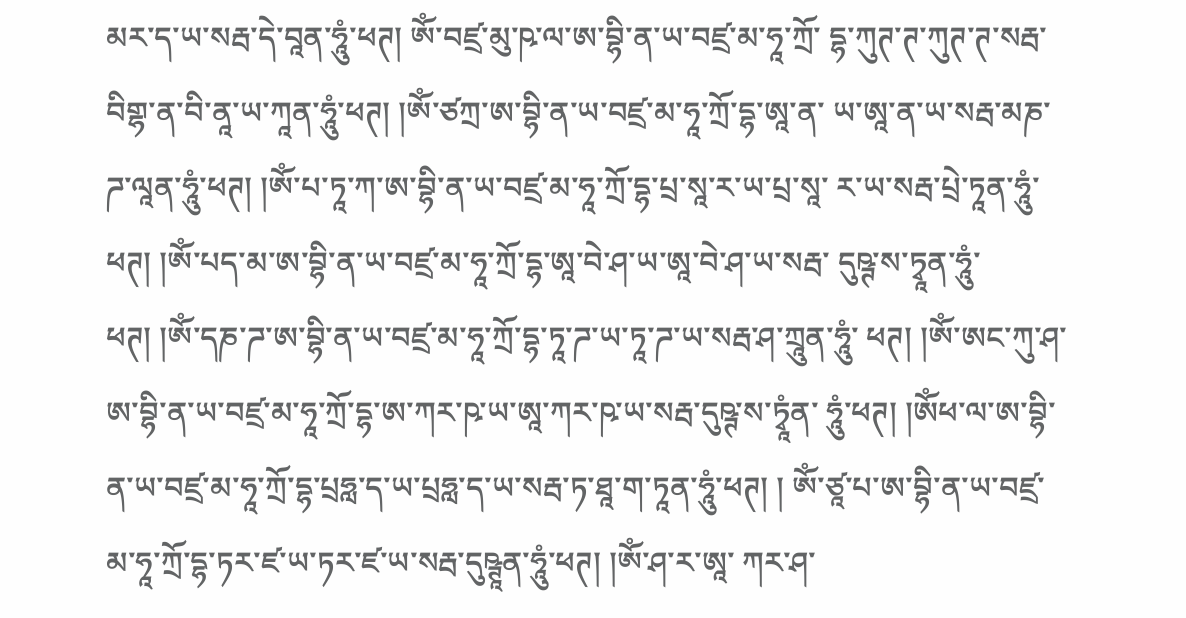མར་ད་ཡ་སརྦ་དེ་བཱན་ཧཱུཾ་ཕཊ། ༀ་བཛྲ་མུ་ཥ་ལ་ཨ་བྷི་ན་ཡ་བཛྲ་མ་ཧཱ་ཀྲོ་ དྷ་ཀུཊ་ཊ་ཀུཊ་ཊ་སརྦ་བིགྷ་ན་བི་ནཱ་ཡ་ཀཱན་ཧཱུཾ་ཕཊ། །ༀ་ཙཀྲ་ཨ་བྷི་ན་ཡ་བཛྲ་མ་ཧཱ་ཀྲོ་དྷ་ཨཱ་ན་ ཡ་ཨཱ་ན་ཡ་སརྦ་མཎ་ཌ་ལཱན་ཧཱུཾ་ཕཊ། །ༀ་པ་ཏཱ་ཀ་ཨ་བྷི་ན་ཡ་བཛྲ་མ་ཧཱ་ཀྲོ་དྷ་པྲ་སཱ་ར་ཡ་པྲ་སཱ་ ར་ཡ་སརྦ་པྲེ་ཏཱན་ཧཱུཾ་ཕཊ། །ༀ་པད་མ་ཨ་བྷི་ན་ཡ་བཛྲ་མ་ཧཱ་ཀྲོ་དྷ་ཨཱ་བེ་ཤ་ཡ་ཨཱ་བེ་ཤ་ཡ་སརྦ་ དུཥྚ་ས་ཏྭཱན་ཧཱུཾ་ཕཊ། །ༀ་དཎ་ཌ་ཨ་བྷི་ན་ཡ་བཛྲ་མ་ཧཱ་ཀྲོ་དྷ་ཏཱ་ཌ་ཡ་ཏཱ་ཌ་ཡ་སརྦ་ཤ་ཀྲཱུན་ཧཱུཾ་ ཕཊ། །ༀ་ཨང་ཀུ་ཤ་ཨ་བྷི་ན་ཡ་བཛྲ་མ་ཧཱ་ཀྲོ་དྷ་ཨ་ཀར་ཥ་ཡ་ཨཱ་ཀར་ཥ་ཡ་སརྦ་དུཥྚ་ས་ཏྭཱཾན་ ཧཱུཾ་ཕཊ། །ༀཕ་ལ་ཨ་བྷི་ན་ཡ་བཛྲ་མ་ཧཱ་ཀྲོ་དྷ་པྲཧླ་ད་ཡ་པྲཧླ་ད་ཡ་སརྦ་ཏ་ཐཱ་ག་ཏཱན་ཧཱུཾ་ཕཊ། ། ༀ་ཙཱ་པ་ཨ་བྷི་ན་ཡ་བཛྲ་མ་ཧཱ་ཀྲོ་དྷ་ཏར་ཛ་ཡ་ཏར་ཛ་ཡ་སརྦ་དུཥྚཱན་ཧཱུཾ་ཕཊ། །ༀ་ཤ་ར་ཨཱ་ ཀར་ཤ་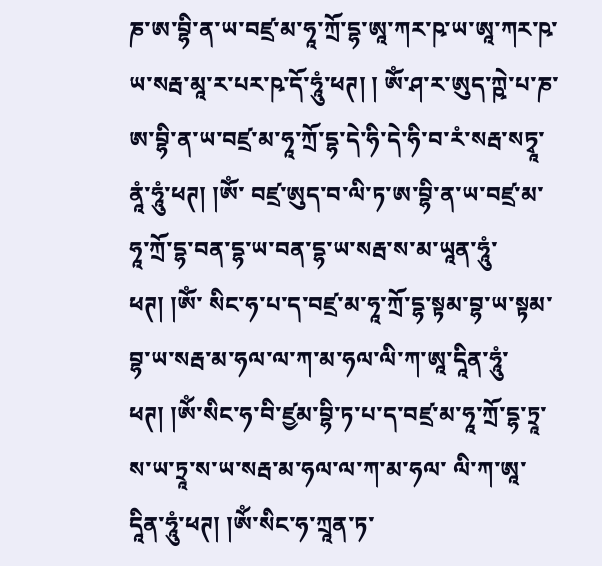ཎ་ཨ་བྷི་ན་ཡ་བཛྲ་མ་ཧཱ་ཀྲོ་དྷ་ཨཱ་ཀར་ཥ་ཡ་ཨཱ་ཀར་ཥ་ཡ་སརྦ་མཱ་ར་པར་ཥ་དོ་ཧཱུཾ་ཕཊ། ། ༀ་ཤ་ར་ཨུད་ཀྵེ་པ་ཎ་ཨ་བྷི་ན་ཡ་བཛྲ་མ་ཧཱ་ཀྲོ་དྷ་དེ་ཧི་དེ་ཧི་བ་རཾ་སརྦ་སཏྭཱ་ནཱཾ་ཧཱུཾ་ཕཊ། །ༀ་ བཛྲ་ཨུད་བ་ལི་ཏ་ཨ་བྷི་ན་ཡ་བཛྲ་མ་ཧཱ་ཀྲོ་དྷ་བན་དྷ་ཡ་བན་དྷ་ཡ་སརྦ་ས་མ་ཡཱན་ཧཱུཾ་ཕཊ། །ༀ་ སིང་ཧ་པ་ད་བཛྲ་མ་ཧཱ་ཀྲོ་དྷ་སྟམ་བྷ་ཡ་སྟམ་བྷ་ཡ་སརྦ་མ་ཧལ་ལ་ཀ་མ་ཧལ་ལི་ཀ་ཨཱ་དཱིན་ཧཱུཾ་ ཕཊ། །ༀ་སིང་ཧ་བི་ཛྱམ་བྷི་ཏ་པ་ད་བཛྲ་མ་ཧཱ་ཀྲོ་དྷ་ཏྲཱ་ས་ཡ་ཏྲཱ་ས་ཡ་སརྦ་མ་ཧལ་ལ་ཀ་མ་ཧལ་ ལི་ཀ་ཨཱ་དཱིན་ཧཱུཾ་ཕཊ། །ༀ་སིང་ཧ་ཀྲཱན་ཏ་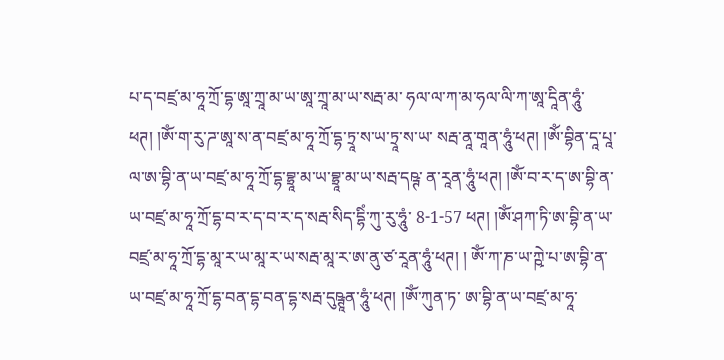པ་ད་བཛྲ་མ་ཧཱ་ཀྲོ་དྷ་ཨཱ་ཀྲཱ་མ་ཡ་ཨཱ་ཀྲཱ་མ་ཡ་སརྦ་མ་ ཧལ་ལ་ཀ་མ་ཧལ་ལི་ཀ་ཨཱ་དཱིན་ཧཱུཾ་ཕཊ། །ༀ་ག་རུ་ཌ་ཨཱ་ས་ན་བཛྲ་མ་ཧཱ་ཀྲོ་དྷ་ཏྲཱ་ས་ཡ་ཏྲཱ་ས་ཡ་ སརྦ་ནཱ་གཱན་ཧཱུཾ་ཕཊ། །ༀ་བྷིན་དཱ་པཱ་ལ་ཨ་བྷི་ན་ཡ་བཛྲ་མ་ཧཱ་ཀྲོ་དྷ་བྷྲཱ་མ་ཡ་བྷྲཱ་མ་ཡ་སརྦ་དཥྚ་ ན་རཱན་ཧཱུཾ་ཕཊ། །ༀ་བ་ར་ད་ཨ་བྷི་ན་ཡ་བཛྲ་མ་ཧཱ་ཀྲོ་དྷ་བ་ར་ད་བ་ར་ད་སརྦ་སིད་དྷིཾ་ཀུ་རུ་ཧཱུཾ་ 8-1-57 ཕཊ། །ༀ་ཤཀ་ཏི་ཨ་བྷི་ན་ཡ་བཛྲ་མ་ཧཱ་ཀྲོ་དྷ་མཱ་ར་ཡ་མཱ་ར་ཡ་སརྦ་མཱ་ར་ཨ་ནུ་ཙ་རཱན་ཧཱུཾ་ཕཊ། ། ༀ་ཀ་ཎ་ཡ་ཀྵེ་པ་ཨ་བྷི་ན་ཡ་བཛྲ་མ་ཧཱ་ཀྲོ་དྷ་བན་དྷ་བན་དྷ་སརྦ་དུཥྚཱན་ཧཱུཾ་ཕཊ། །ༀ་ཀུན་ཏ་ ཨ་བྷི་ན་ཡ་བཛྲ་མ་ཧཱ་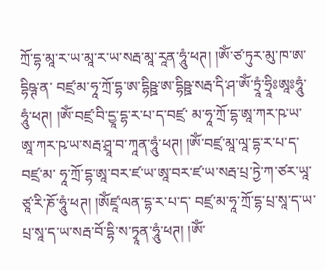ཀྲོ་དྷ་མཱ་ར་ཡ་མཱ་ར་ཡ་སརྦ་མཱ་རཱན་ཧཱུཾ་ཕཊ། །ༀ་ཙ་ཏུར་མུ་ཁ་ཨ་དྷིཥྚ་ན་ བཛྲ་མ་ཧཱ་ཀྲོ་དྷ་ཨ་དྷིཥྛ་ཨ་དྷིཥྛ་སརྦ་དི་ཤ་ༀ་ཏྲཱཾ་ཧྲཱིཿཨཱཿཧཱུཾ་ཧཱུཾ་ཕཊ། །ༀ་བཛྲ་བི་དྱཱ་དྷ་ར་པ་ད་བཛྲ་ མ་ཧཱ་ཀྲོ་དྷ་ཨཱ་ཀར་ཥ་ཡ་ཨཱ་ཀར་ཥ་ཡ་སརྦ་ཤྲཱ་བ་ཀཱན་ཧཱུཾ་ཕཊ། །ༀ་བཛྲ་མཱ་ལཱ་དྷ་ར་པ་ད་བཛྲ་མ་ ཧཱ་ཀྲོ་དྷ་ཨཱ་བར་ཛ་ཡ་ཨཱ་བར་ཛ་ཡ་སརྦ་པྲ་ཏྱེ་ཀ་ཙར་ཡཱ་ཙཱ་རི་ཎོ་ཧཱུཾ་ཕཊ། །ༀཛཱ་ལན་དྷ་ར་པ་ད་ བཛྲ་མ་ཧཱ་ཀྲོ་དྷ་པྲ་སཱ་ད་ཡ་པྲ་སཱ་ད་ཡ་སརྦ་བོ་དྷི་ས་ཏྭཱན་ཧཱུཾ་ཕཊ། །ༀ་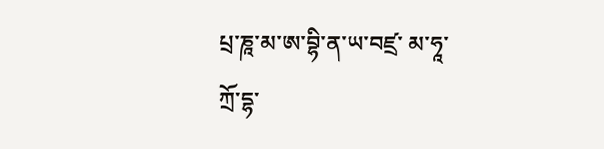པྲ་ཎཱ་མ་ཨ་བྷི་ན་ཡ་བཛྲ་ མ་ཧཱ་ཀྲོ་དྷ་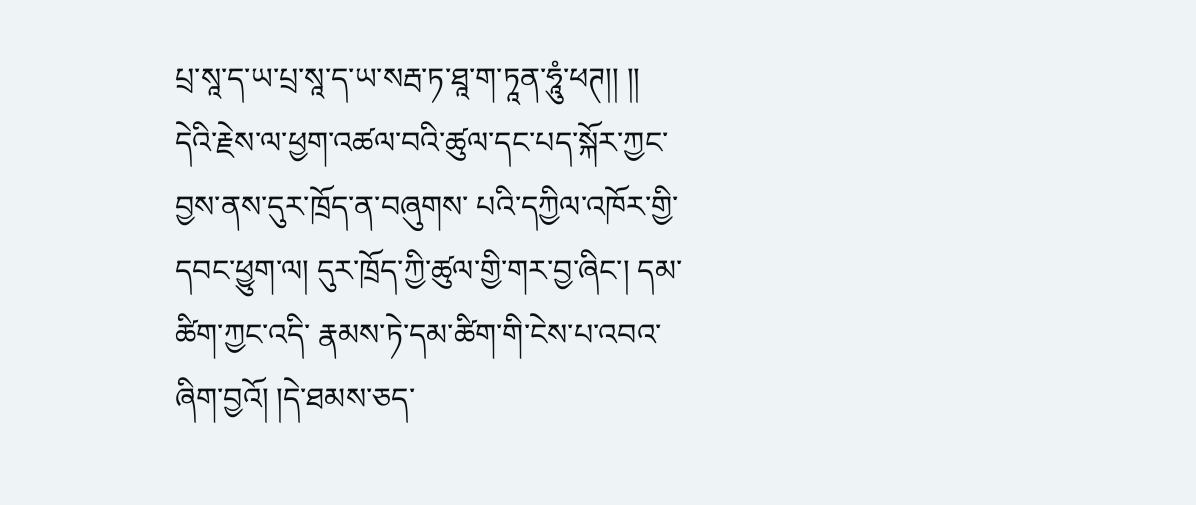པྲ་སཱ་ད་ཡ་པྲ་སཱ་ད་ཡ་སརྦ་ཏ་ཐཱ་ག་ཏཱན་ཧཱུཾ་ཕཊ།། །། དེའི་རྗེས་ལ་ཕྱག་འཚལ་བའི་ཚུལ་དང་པད་སྐོར་ཀྱང་བྱས་ནས་དུར་ཁྲོད་ན་བཞུགས་ པའི་དཀྱིལ་འཁོར་གྱི་དབང་ཕྱུག་ལ། དུར་ཁྲོད་ཀྱི་ཚུལ་གྱི་གར་བྱ་ཞིང་། དམ་ཚིག་ཀྱང་འདི་ རྣམས་ཏེ་དམ་ཚིག་གི་ངེས་པ་འབའ་ཞིག་བྱའོ། །དེ་ཐམས་ཅད་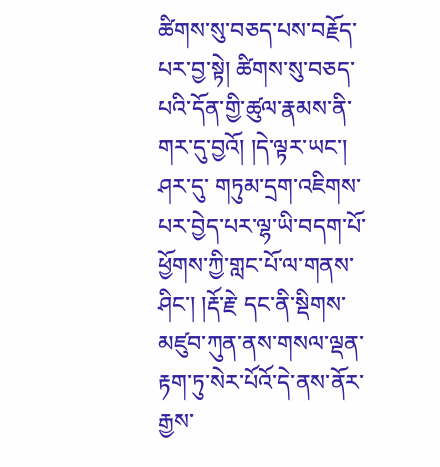ཚིགས་སུ་བཅད་པས་བརྗོད་ པར་བྱ་སྟེ། ཚིགས་སུ་བཅད་པའི་དོན་གྱི་ཚུལ་རྣམས་ནི་གར་དུ་བྱའོ། །དེ་ལྟར་ཡང་། ཤར་དུ་ གཏུམ་དྲག་འཇིགས་པར་བྱེད་པར་ལྷ་ཡི་བདག་པོ་ཕྱོགས་ཀྱི་གླང་པོ་ལ་གནས་ཤིང་། །རྡོ་རྗེ་ དང་ནི་སྡིགས་མཛུབ་ཀུན་ནས་གསལ་ལྡན་རྟག་ཏུ་སེར་པོའོ་དེ་ནས་ནོར་རྒྱས་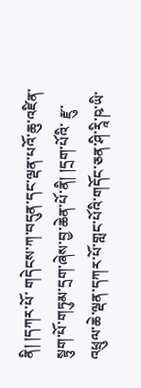ནི། །དཀར་པོ་ གདེངས་ཀ་བདུན་དང་ལྡན་པའོ་ཆུ་འཛིན་སྟུག་པོ་གཏུམ་དྲག་ཞེས་བྱ་ཆེན་པོ་ནི། །དྲག་པོའི་ རྫུ་འཕྲུལ་ཆེ་ལྡན་དཀར་པོ་གླང་པོའི་གདོང་ཅན་ཤི་རཱི་ཥ་ཡི་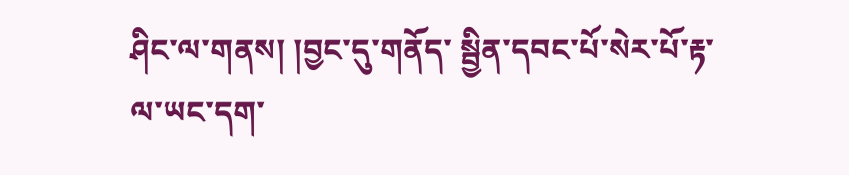ཤིང་ལ་གནས། །བྱང་དུ་གནོད་ སྦྱིན་དབང་པོ་སེར་པོ་རྟ་ལ་ཡང་དག་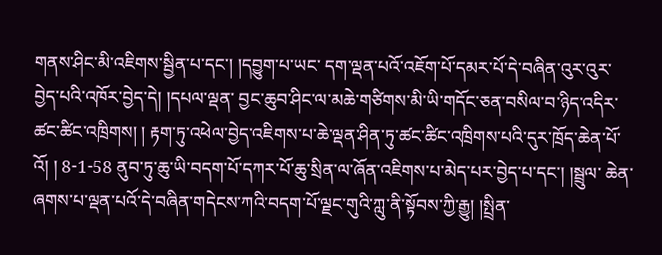གནས་ཤིང་མི་འཇིགས་སྦྱིན་པ་དང་། །དབྱུག་པ་ཡང་ དག་ལྡན་པའོ་འཇོག་པོ་དམར་པོ་དེ་བཞིན་འུར་འུར་བྱེད་པའི་འཁོར་བྱེད་དེ། །དཔལ་ལྡན་ བྱང་ཆུབ་ཤིང་ལ་མཆེ་གཙིགས་མི་ཡི་གདོང་ཅན་བསིལ་བ་ཉིད་འདིར་ཚང་ཚིང་འཁྲིགས། ། རྟག་ཏུ་འཕེལ་བྱེད་འཇིགས་པ་ཆེ་ལྡན་ཤིན་ཏུ་ཚང་ཚིང་འཁྲིགས་པའི་དུར་ཁྲོད་ཆེན་པོ་འོ། ། 8-1-58 ནུབ་ཏུ་ཆུ་ཡི་བདག་པོ་དཀར་པོ་ཆུ་སྲིན་ལ་ཞོན་འཇིགས་པ་མེད་པར་བྱེད་པ་དང་། །སྦྲུལ་ ཆེན་ཞགས་པ་ལྡན་པའོ་དེ་བཞིན་གདེངས་ཀའི་བདག་པོ་ལྗང་གུའི་ཀླུ་ནི་སྟོབས་ཀྱི་རྒྱུ། །སྤྲིན་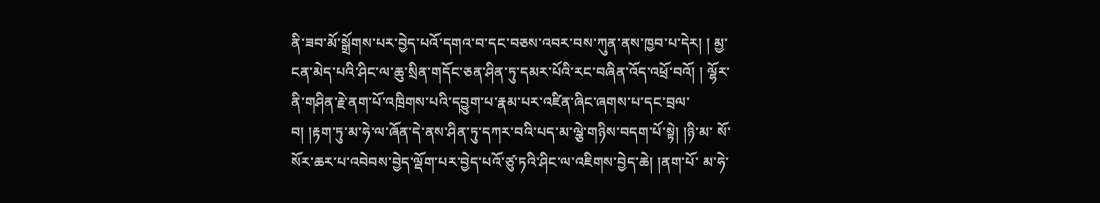ནི་ཟབ་མོ་སྒྲོགས་པར་བྱེད་པའོ་དགའ་བ་དང་བཅས་འབར་བས་ཀུན་ནས་ཁྱབ་པ་དེར། ། མྱ་ངན་མེད་པའི་ཤིང་ལ་ཆུ་སྲིན་གདོང་ཅན་ཤིན་ཏུ་དམར་པོའི་རང་བཞིན་འོད་འཕྲོ་བའོ། ། ལྷོར་ནི་གཤིན་རྗེ་ནག་པོ་འཁྲིགས་པའི་དབྱུག་པ་རྣམ་པར་འཛིན་ཞིང་ཞགས་པ་དང་བྲལ་ བ། །རྟག་ཏུ་མ་ཧེ་ལ་ཞོན་དེ་ནས་ཤིན་ཏུ་དཀར་བའི་པད་མ་ལྕེ་གཉིས་བདག་པོ་སྟེ། །ཉི་མ་ སོ་སོར་ཆར་པ་འབེབས་བྱེད་ལྡོག་པར་བྱེད་པའོ་ཙུ་ཏའི་ཤིང་ལ་འཇིགས་བྱེད་ཆེ། །ནག་པོ་ མ་ཧེ་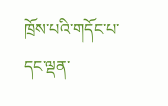ཁྲོས་པའི་གདོང་པ་དང་ལྡན་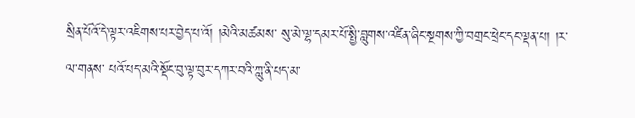སྲིན་པོའོ་དེ་ལྟར་འཇིགས་པར་བྱེད་པ་འོ། །མེའི་མཚམས་ སུ་མེ་ལྷ་དམར་པོ་སྤྱི་བླུགས་འཛིན་ཞིང་སྔགས་ཀྱི་བགྲང་ཕྲེང་དང་ལྡན་པ། །ར་ལ་གནས་ པའོ་པད་མའི་སྡོང་བུ་ལྟ་བུར་དཀར་བའི་ཀླུ་ནི་པད་མ་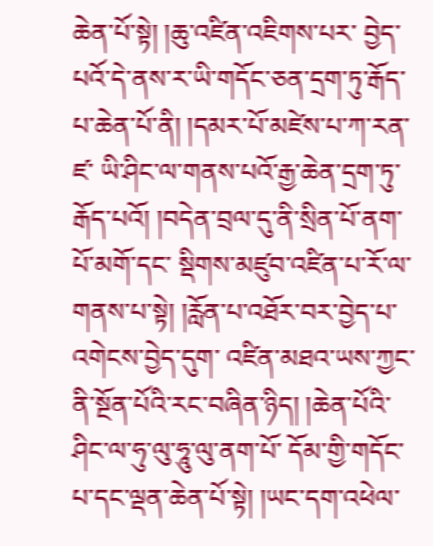ཆེན་པོ་སྟེ། །ཆུ་འཛིན་འཇིགས་པར་ བྱེད་པའོ་དེ་ནས་ར་ཡི་གདོང་ཅན་དྲག་ཏུ་རྒོད་པ་ཆེན་པོ་ནི། །དམར་པོ་མཛེས་པ་ཀ་རན་ཛ་ ཡི་ཤིང་ལ་གནས་པའོ་རྒྱ་ཆེན་དྲག་ཏུ་རྒོད་པའོ། །བདེན་བྲལ་དུ་ནི་སྲིན་པོ་ནག་པོ་མགོ་དང་ སྡིགས་མཛུབ་འཛིན་པ་རོ་ལ་གནས་པ་སྟེ། །རློན་པ་འཐོར་བར་བྱེད་པ་འགེངས་བྱེད་དུག་ འཛིན་མཐའ་ཡས་ཀྱང་ནི་སྔོན་པོའི་རང་བཞིན་ཉིད། །ཆེན་པོའི་ཤིང་ལ་ཧུ་ལུ་ཧཱུ་ལུ་ནག་པོ་ དོམ་གྱི་གདོང་པ་དང་ལྡན་ཆེན་པོ་སྟེ། །ཡང་དག་འཕེལ་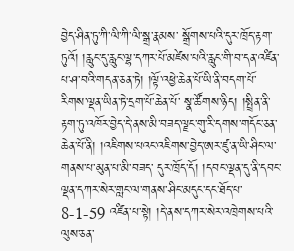བྱེད་ཤིན་ཏུ་ཀི་ལི་ཀི་ལི་སྒྲ་རྣམས་ སྒྲོགས་པའི་དུར་ཁྲོད་རྟག་ཏུའོ། །རླུང་དུ་རླུང་ལྷ་དཀར་པོ་མཛེས་པའི་རླུང་གི་བ་དན་འཛིན་ པ་ཤ་བའི་གདན་ཅན་ཏེ། །ལྟོ་འཕྱེ་ཆེན་པོ་ཡི་ནི་བདག་པོ་རིགས་ལྡན་ཡིན་ཏེ་དྲག་པོ་ཆེན་པོ་ སྣ་ཚོགས་ཉིད། །སྤྲིན་ནི་རྟག་ཏུ་འཁོར་བྱེད་དེ་ནས་མི་བཟད་ལྗང་གུ་རི་དགས་གདོང་ཅན་ ཆེན་པོ་ནི། །འཇིགས་པའང་འཇིགས་བྱེད་ཨར་ཛུ་ན་ཡི་ཤིང་ལ་གནས་པ་མུན་པ་མི་བཟད་ དུར་ཁྲོད་དོ། །དབང་ལྡན་དུ་ནི་དབང་ལྡན་དཀར་སེར་གླང་ལ་གནས་ཤིང་མདུང་དང་ཐོད་པ་ 8-1-59 འཛིན་པ་སྟེ། །དེ་ནས་དཀར་སེར་འཁྲེགས་པའི་ལུས་ཅན་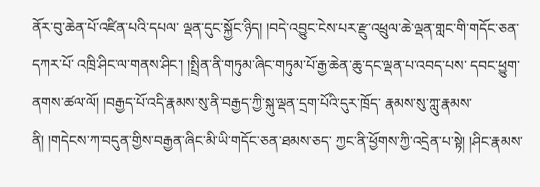ནོར་བུ་ཆེན་པོ་འཛིན་པའི་དཔལ་ ལྡན་དུང་སྐྱོང་ཉིད། །བདེ་འབྱུང་ངེས་པར་རྫུ་འཕྲུལ་ཆེ་ལྡན་གླང་གི་གདོང་ཅན་དཀར་པོ་ འཁྲི་ཤིང་ལ་གནས་ཤིང་། །སྤྲིན་ནི་གཏུམ་ཞིང་གཏུམ་པོ་རྒྱ་ཆེན་ཆུ་དང་ལྡན་པ་འབད་པས་ དབང་ཕྱུག་ནགས་ཚལ་ལོ། །བརྒྱད་པོ་འདི་རྣམས་སུ་ནི་བརྒྱད་ཀྱི་སྐུ་ལྡན་དྲག་པོའི་དུར་ཁྲོད་ རྣམས་སུ་ཀླུ་རྣམས་ནི། །གདེངས་ཀ་བདུན་གྱིས་བརྒྱན་ཞིང་མི་ཡི་གདོང་ཅན་ཐམས་ཅད་ ཀྱང་ནི་ཕྱོགས་ཀྱི་འདྲེན་པ་སྟེ། །ཤིང་རྣམས་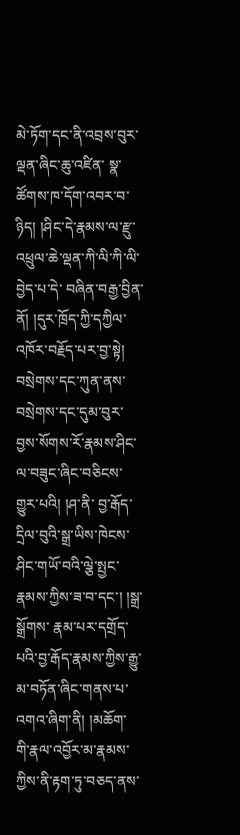མེ་ཏོག་དང་ནི་འབྲས་བུར་ལྡན་ཞིང་ཆུ་འཛིན་ སྣ་ཚོགས་ཁ་དོག་འབར་བ་ཉིད། །ཤིང་དེ་རྣམས་ལ་རྫུ་འཕྲུལ་ཆེ་ལྡན་ཀི་ལི་ཀི་ལི་བྱེད་པ་དེ་ བཞིན་བརྒྱ་བྱིན་ནོ། །དུར་ཁྲོད་ཀྱི་དཀྱིལ་འཁོར་བརྗོད་པར་བྱ་སྟེ། བསྲེགས་དང་ཀུན་ནས་ བསྲེགས་དང་དུམ་བུར་བྱས་སོགས་རོ་རྣམས་ཤིང་ལ་བཟུང་ཞིང་བཅིངས་གྱུར་པའི། །ཤ་ནི་ བྱ་རྒོད་དྲིལ་བུའི་སྒྲ་ཡིས་ཁེངས་ཤིང་གཡོ་བའི་ལྕེ་སྤྱང་རྣམས་ཀྱིས་ཟ་བ་དང་། །སྒྲ་སྒྲོགས་ རྣམ་པར་དགྲོད་པའི་བྱ་རྒོད་རྣམས་ཀྱིས་རྒྱུ་མ་བཏོན་ཞིང་གནས་པ་འགའ་ཞིག་ནི། །མཆོག་ གི་རྣལ་འབྱོར་མ་རྣམས་ཀྱིས་ནི་རྟག་ཏུ་བཅད་ནས་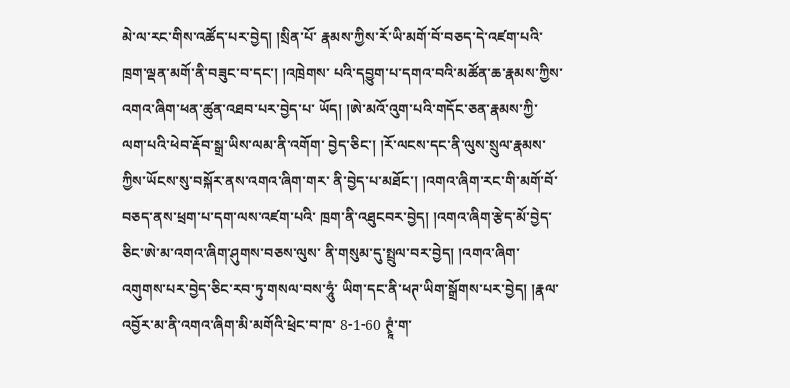མེ་ལ་རང་གིས་འཚོད་པར་བྱེད། །སྲིན་པོ་ རྣམས་ཀྱིས་རོ་ཡི་མགོ་བོ་བཅད་དེ་འཛག་པའི་ཁྲག་ལྡན་མགོ་ནི་བཟུང་བ་དང་། །འཁྲེགས་ པའི་དབྱུག་པ་དགའ་བའི་མཚོན་ཆ་རྣམས་ཀྱིས་འགའ་ཞིག་ཕན་ཚུན་འཐབ་པར་བྱེད་པ་ ཡོད། །ཨེ་མའོ་འུག་པའི་གདོང་ཅན་རྣམས་ཀྱི་ལག་པའི་ཕེབ་རྡོབ་སྒྲ་ཡིས་ལམ་ནི་འགོག་ བྱེད་ཅིང་། །རོ་ལངས་དང་ནི་ལུས་སྲུལ་རྣམས་ཀྱིས་ཡོངས་སུ་བསྐོར་ནས་འགའ་ཞིག་གར་ ནི་བྱེད་པ་མཐོང་། །འགའ་ཞིག་རང་གི་མགོ་བོ་བཅད་ནས་ཕྲག་པ་དག་ལས་འཛག་པའི་ ཁྲག་ནི་འཐུངབར་བྱེད། །འགའ་ཞིག་རྩེད་མོ་བྱེད་ཅིང་ཨེ་མ་འགའ་ཞིག་ཤུགས་བཅས་ལུས་ ནི་གསུམ་དུ་སྤྲུལ་བར་བྱེད། །འགའ་ཞིག་འགུགས་པར་བྱེད་ཅིང་རབ་ཏུ་གསལ་བས་ཧཱུཾ་ ཡིག་དང་ནི་ཕཊ་ཡིག་སྒྲོགས་པར་བྱེད། །རྣལ་འབྱོར་མ་ནི་འགའ་ཞིག་མི་མགོའི་ཕྲེང་བ་ཁ་ 8-1-60 ཊྭཱཾ་ག་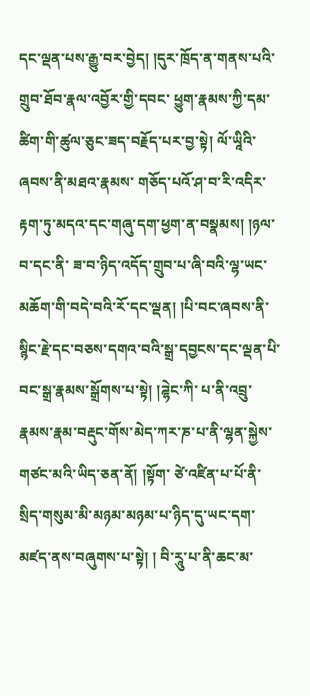དང་ལྡན་པས་རྒྱུ་བར་བྱེད། །དུར་ཁྲོད་ན་གནས་པའི་གྲུབ་ཐོབ་རྣལ་འབྱོར་གྱི་དབང་ ཕྱུག་རྣམས་ཀྱི་དམ་ཚིག་གི་ཚུལ་ཅུང་ཟད་བརྗོད་པར་བྱ་སྟེ། ལོ་ཡཱིའི་ཞབས་ནི་མཐའ་རྣམས་ གཅོད་པའོ་ཤ་བ་རི་འདིར་རྟག་ཏུ་མདའ་དང་གཞུ་དག་ཕྱག་ན་བསྣམས། །ཉལ་བ་དང་ནི་ ཟ་བ་ཉིད་འདོད་གྲུབ་པ་ཞི་བའི་ལྷ་ཡང་མཆོག་གི་བདེ་བའི་རོ་དང་ལྡན། །པི་བང་ཞབས་ནི་ སྙིང་རྗེ་དང་བཅས་དགའ་བའི་སྒྲ་དབྱངས་དང་ལྡན་པི་བང་སྒྲ་རྣམས་སྒྲོགས་པ་སྟེ། །ཌྷེང་ཀི་ པ་ནི་འབྲུ་རྣམས་རྣམ་བརྡུང་གོས་མེད་ཀར་ཎ་པ་ནི་ལྷན་སྐྱེས་གཙང་མའི་ཡིད་ཅན་ནོ། །སྟོག་ ཙེ་འཛིན་པ་པོ་ནི་སྲིད་གསུམ་མི་མཉམ་མཉམ་པ་ཉིད་དུ་ཡང་དག་མཛད་ནས་བཞུགས་པ་སྟེ། ། བི་རཱུ་པ་ནི་ཆང་མ་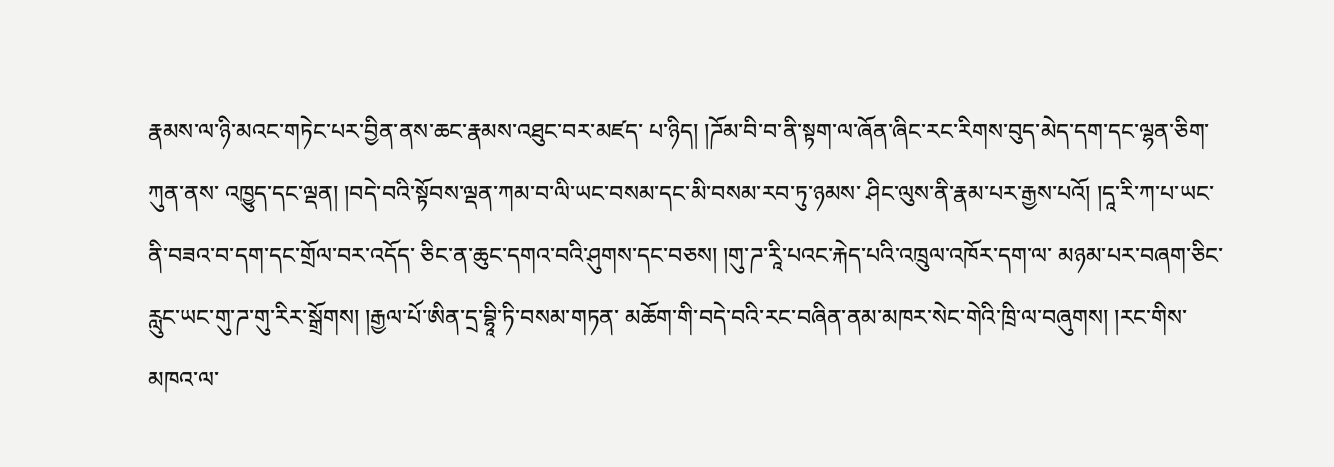རྣམས་ལ་ཉི་མའང་གཏེང་པར་བྱིན་ནས་ཆང་རྣམས་འཐུང་བར་མཛད་ པ་ཉིད། །ཌོམ་བི་བ་ནི་སྟག་ལ་ཞོན་ཞིང་རང་རིགས་བུད་མེད་དག་དང་ལྷན་ཅིག་ཀུན་ནས་ འཁྱུད་དང་ལྡན། །བདེ་བའི་སྟོབས་ལྡན་ཀམ་བ་ལི་ཡང་བསམ་དང་མི་བསམ་རབ་ཏུ་ཉམས་ ཤིང་ལུས་ནི་རྣམ་པར་རྒྱས་པའོ། །དཱ་རི་ཀ་པ་ཡང་ནི་བཟའ་བ་དག་དང་གྲོལ་བར་འདོད་ ཅིང་ན་ཆུང་དགའ་བའི་ཤུགས་དང་བཅས། །གུ་ཌ་རཱི་པའང་རྐེད་པའི་འཁྲུལ་འཁོར་དག་ལ་ མཉམ་པར་བཞག་ཅིང་རླུང་ཡང་གུ་ཌ་གུ་རིར་སྒྲོགས། །རྒྱལ་པོ་ཨིན་དྲ་བྷཱི་ཏི་བསམ་གཏན་ མཆོག་གི་བདེ་བའི་རང་བཞིན་ནམ་མཁར་སེང་གེའི་ཁྲི་ལ་བཞུགས། །རང་གིས་མཁའ་ལ་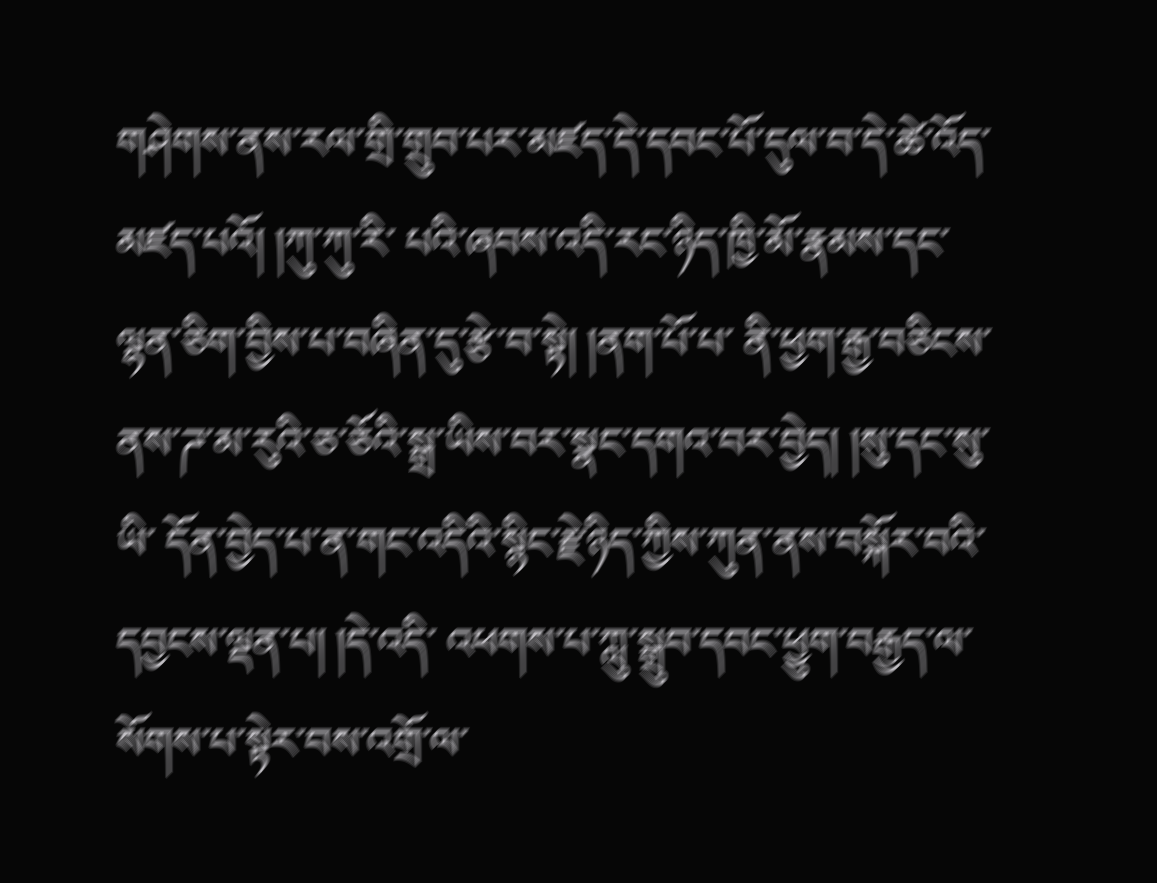གཤེགས་ནས་རལ་གྲི་གྲུབ་པར་མཛད་དེ་དབང་པོ་དུལ་བ་དེ་ཚེ་འོད་མཛད་པའོ། །ཀུ་ཀུ་རི་ པའི་ཞབས་འདི་རང་ཉིད་ཁྱི་མོ་རྣམས་དང་ལྷན་ཅིག་བྱིས་པ་བཞིན་དུ་རྩེ་བ་སྟེ། །ནག་པོ་པ་ ནི་ཕྱག་རྒྱ་བཅིངས་ནས་ཌ་མ་རུའི་ཅ་ཅོའི་སྒྲ་ཡིས་བར་སྣང་དགའ་བར་བྱེད། །སུ་དང་སུ་ཡི་ དོན་བྱེད་པ་ན་གང་འདིའི་སྙིང་རྗེ་ཉིད་ཀྱིས་ཀུན་ནས་བསྐོར་བའི་དབྱངས་ལྡན་པ། །དེ་འདི་ འཕགས་པ་ཀླུ་སྒྲུབ་དབང་ཕྱུག་བརྒྱད་ལ་སོགས་པ་སྟེར་བས་འགྲོ་ལ་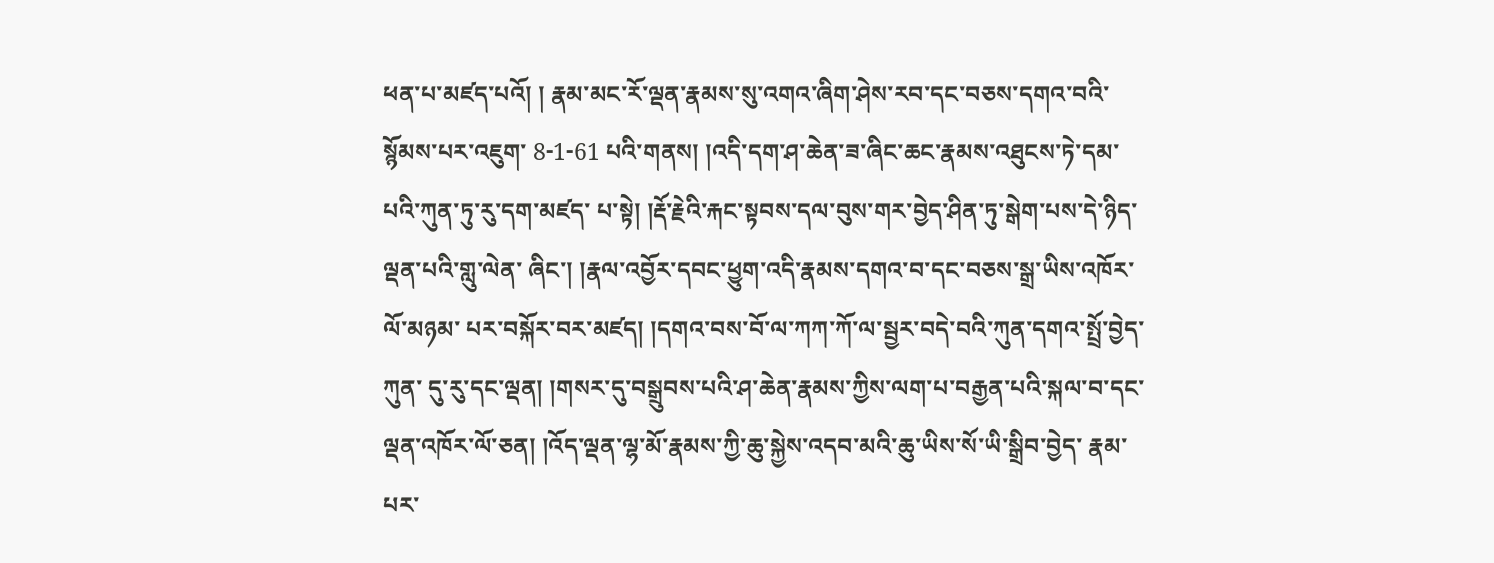ཕན་པ་མཛད་པའོ། ། རྣམ་མང་རོ་ལྡན་རྣམས་སུ་འགའ་ཞིག་ཤེས་རབ་དང་བཅས་དགའ་བའི་སྙོམས་པར་འཇུག་ 8-1-61 པའི་གནས། །འདི་དག་ཤ་ཆེན་ཟ་ཞིང་ཆང་རྣམས་འཐུངས་ཏེ་དམ་པའི་ཀུན་ཏུ་རུ་དག་མཛད་ པ་སྟེ། །རྡོ་རྗེའི་རྐང་སྟབས་དལ་བུས་གར་བྱེད་ཤིན་ཏུ་སྒེག་པས་དེ་ཉིད་ལྡན་པའི་གླུ་ལེན་ ཞིང་། །རྣལ་འབྱོར་དབང་ཕྱུག་འདི་རྣམས་དགའ་བ་དང་བཅས་སྒྲ་ཡིས་འཁོར་ལོ་མཉམ་ པར་བསྐོར་བར་མཛད། །དགའ་བས་བོ་ལ་ཀཀ་ཀོ་ལ་སྦྱར་བདེ་བའི་ཀུན་དགའ་སྤྲོ་བྱེད་ཀུན་ དུ་རུ་དང་ལྡན། །གསར་དུ་བསྒྲུབས་པའི་ཤ་ཆེན་རྣམས་ཀྱིས་ལག་པ་བརྒྱན་པའི་སྐལ་བ་དང་ ལྡན་འཁོར་ལོ་ཅན། །འོད་ལྡན་ལྷ་མོ་རྣམས་ཀྱི་ཆུ་སྐྱེས་འདབ་མའི་ཆུ་ཡིས་སོ་ཡི་སྒྲིབ་བྱེད་ རྣམ་པར་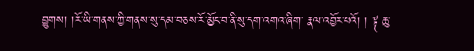བྱུགས། །རོ་ཡི་གནས་ཀྱི་གནས་སུ་དམ་བཅས་རོ་མྱོང་བ་ནི་སུ་དག་འགའ་ཞིག་ རྣལ་འབྱོར་པའོ། ། ༈ ཆུ་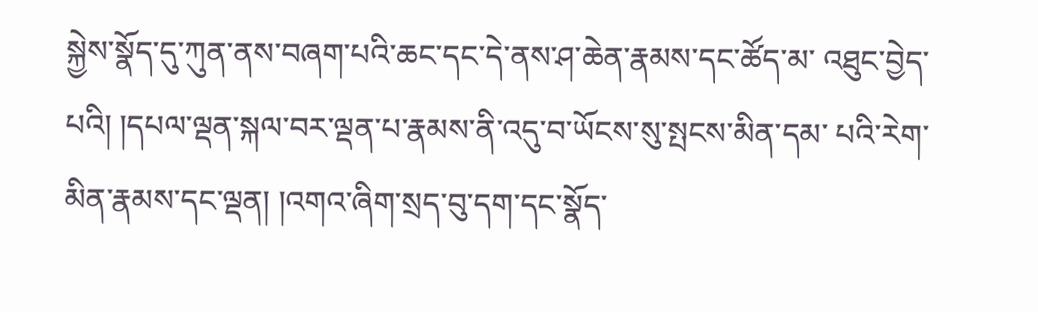སྐྱེས་སྣོད་དུ་ཀུན་ནས་བཞག་པའི་ཆང་དང་དེ་ནས་ཤ་ཆེན་རྣམས་དང་ཚོད་མ་ འཐུང་བྱེད་པའི། །དཔལ་ལྡན་སྐལ་བར་ལྡན་པ་རྣམས་ནི་འདུ་བ་ཡོངས་སུ་སྤངས་མིན་དམ་ པའི་རེག་མིན་རྣམས་དང་ལྡན། །འགའ་ཞིག་སྲད་བུ་དག་དང་སྣོད་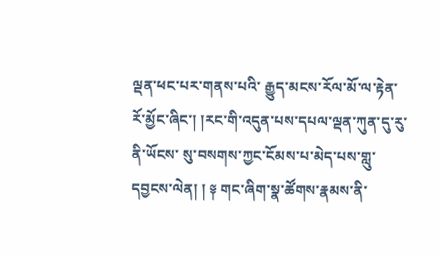ལྡན་ཕང་པར་གནས་པའི་ རྒྱུད་མངས་རོལ་མོ་ལ་རྟེན་རོ་མྱོང་ཞིང་། །རང་གི་འདུན་པས་དཔལ་ལྡན་ཀུན་དུ་རུ་ནི་ཡོངས་ སུ་བསགས་ཀྱང་ངོམས་པ་མེད་པས་གླུ་དབྱངས་ལེན། ། ༈ གང་ཞིག་སྣ་ཚོགས་རྣམས་ནི་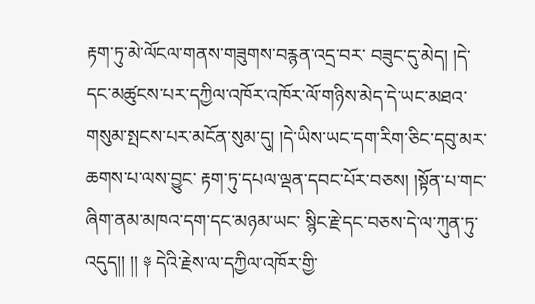རྟག་ཏུ་མེ་ལོངལ་གནས་གཟུགས་བརྙན་འདྲ་བར་ བཟུང་དུ་མེད། །དེ་དང་མཚུངས་པར་དཀྱིལ་འཁོར་འཁོར་ལོ་གཉིས་མེད་དེ་ཡང་མཐའ་ གསུམ་སྤངས་པར་མངོན་སུམ་དུ། །དེ་ཡིས་ཡང་དག་རིག་ཅིང་དབུ་མར་ཆགས་པ་ལས་བྱུང་ རྟག་ཏུ་དཔལ་ལྡན་དབང་པོར་བཅས། །སྟོན་པ་གང་ཞིག་ནམ་མཁའ་དག་དང་མཉམ་ཡང་ སྙིང་རྗེ་དང་བཅས་དེ་ལ་ཀུན་ཏུ་འདུད།། །། ༈ དེའི་རྗེས་ལ་དཀྱིལ་འཁོར་གྱི་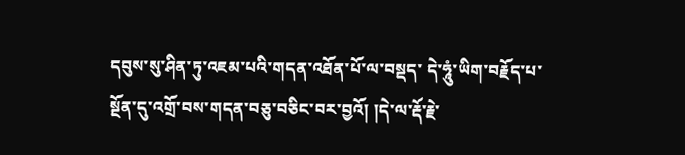དབུས་སུ་ཤིན་ཏུ་འཇམ་པའི་གདན་འཐོན་པོ་ལ་བསྡད་ དེ་ཧཱུཾ་ཡིག་བརྗོད་པ་སྔོན་དུ་འགྲོ་བས་གདན་བཅུ་བཅིང་བར་བྱའོ། །དེ་ལ་རྡོ་རྗེ་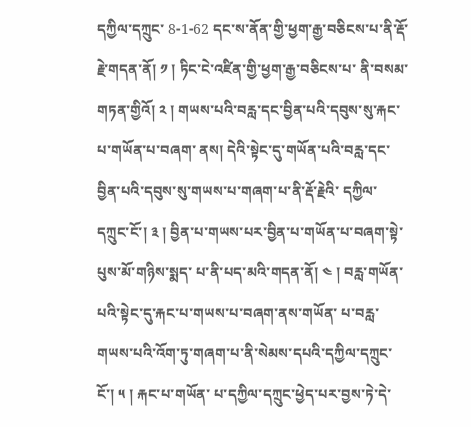དཀྱིལ་དཀྲུང་ 8-1-62 དང་ས་ནོན་གྱི་ཕྱག་རྒྱ་བཅིངས་པ་ནི་རྡོ་རྗེ་གདན་ནོ། ༡ ། ཏིང་ངེ་འཛིན་གྱི་ཕྱག་རྒྱ་བཅིངས་པ་ ནི་བསམ་གཏན་གྱིའོ། ༢ ། གཡས་པའི་བརླ་དང་བྱིན་པའི་དབུས་སུ་རྐང་པ་གཡོན་པ་བཞག་ ནས། དེའི་སྟེང་དུ་གཡོན་པའི་བརླ་དང་བྱིན་པའི་དབུས་སུ་གཡས་པ་གཞག་པ་ནི་རྡོ་རྗེའི་ དཀྱིལ་དཀྲུང་ངོ་། ༣ ། བྱིན་པ་གཡས་པར་བྱིན་པ་གཡོན་པ་བཞག་སྟེ་པུས་མོ་གཉིས་སྨད་ པ་ནི་པད་མའི་གདན་ནོ། ༤ ། བརླ་གཡོན་པའི་སྟེང་དུ་རྐང་པ་གཡས་པ་བཞག་ནས་གཡོན་ པ་བརླ་གཡས་པའི་འོག་ཏུ་གཞག་པ་ནི་སེམས་དཔའི་དཀྱིལ་དཀྲུང་ངོ་། ༥ ། རྐང་པ་གཡོན་ པ་དཀྱིལ་དཀྲུང་ཕྱེད་པར་བྱས་ཏེ་དེ་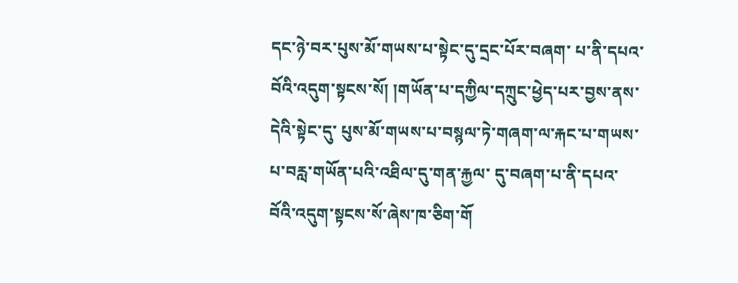དང་ཉེ་བར་པུས་མོ་གཡས་པ་སྟེང་དུ་དྲང་པོར་བཞག་ པ་ནི་དཔའ་བོའི་འདུག་སྟངས་སོ། །གཡོན་པ་དཀྱིལ་དཀྲུང་ཕྱེད་པར་བྱས་ནས་དེའི་སྟེང་དུ་ པུས་མོ་གཡས་པ་བསྙལ་ཏེ་གཞག་ལ་རྐང་པ་གཡས་པ་བརླ་གཡོན་པའི་འཐིལ་དུ་གན་རྐྱལ་ དུ་བཞག་པ་ནི་དཔའ་བོའི་འདུག་སྟངས་སོ་ཞེས་ཁ་ཅིག་གོ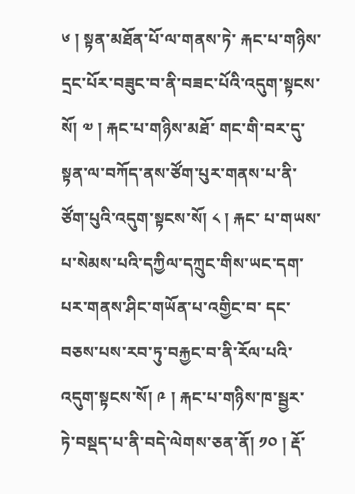༦ ། སྟན་མཐོན་པོ་ལ་གནས་ཏེ་ རྐང་པ་གཉིས་དྲང་པོར་བཟུང་བ་ནི་བཟང་པོའི་འདུག་སྟངས་སོ། ༧ ། རྐང་པ་གཉིས་མཐོ་ གང་གི་བར་དུ་སྟན་ལ་བཀོད་ནས་ཙོག་པུར་གནས་པ་ནི་ཙོག་པུའི་འདུག་སྟངས་སོ། ༨ ། རྐང་ པ་གཡས་པ་སེམས་པའི་དཀྱིལ་དཀྲུང་གིས་ཡང་དག་པར་གནས་ཤིང་གཡོན་པ་འགྱིང་བ་ དང་བཅས་པས་རབ་ཏུ་བརྐྱང་བ་ནི་རོལ་པའི་འདུག་སྟངས་སོ། ༩ ། རྐང་པ་གཉིས་ཁ་སྦྱར་ ཏེ་བསྡད་པ་ནི་བདེ་ལེགས་ཅན་ནོ། ༡༠ ། རྡོ་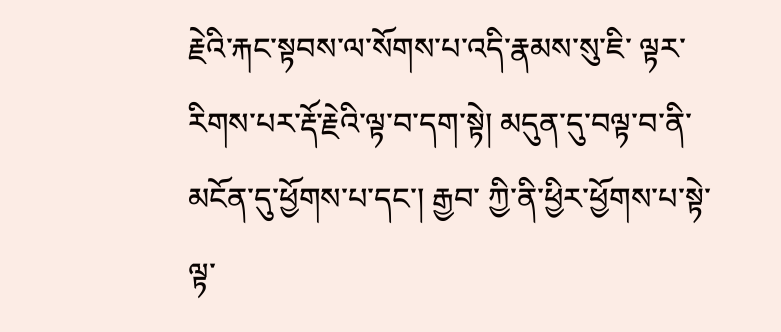རྗེའི་རྐང་སྟབས་ལ་སོགས་པ་འདི་རྣམས་སུ་ཇི་ ལྟར་རིགས་པར་རྡོ་རྗེའི་ལྟ་བ་དག་སྟེ། མདུན་དུ་བལྟ་བ་ནི་མངོན་དུ་ཕྱོགས་པ་དང་། རྒྱབ་ ཀྱི་ནི་ཕྱིར་ཕྱོགས་པ་སྟེ་ལྟ་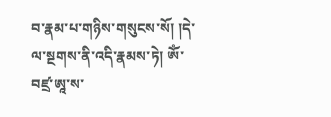བ་རྣམ་པ་གཉིས་གསུངས་སོ། །དེ་ལ་སྔགས་ནི་འདི་རྣམས་ཏེ། ༀ་ བཛྲ་ཨཱ་ས་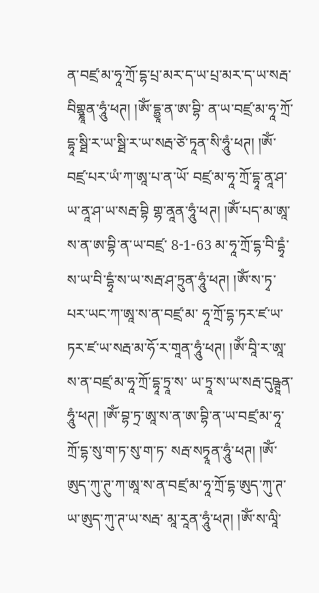ན་བཛྲ་མ་ཧཱ་ཀྲོ་དྷ་པྲ་མར་ད་ཡ་པྲ་མར་ད་ཡ་སརྦ་བིགྷྣཱན་ཧཱུཾ་ཕཊ། །ༀ་དྷྱཱ་ན་ཨ་བྷི་ ན་ཡ་བཛྲ་མ་ཧཱ་ཀྲོ་དྷཱ་སྠི་ར་ཡ་སྠི་ར་ཡ་སརྦ་ཙེ་ཏཱན་སི་ཧཱུཾ་ཕཊ། །ༀ་བཛྲ་པར་ཡཾ་ཀ་ཨཱ་པ་ན་ཡོ་ བཛྲ་མ་ཧཱ་ཀྲོ་དྷཱ་ནཱ་ཤ་ཡ་ནཱ་ཤ་ཡ་སརྦ་བྷི གྷ་ནཱན་ཧཱུཾ་ཕཊ། །ༀ་པད་མ་ཨཱ་ས་ན་ཨ་བྷི་ན་ཡ་བཛྲ་ 8-1-63 མ་ཧཱ་ཀྲོ་དྷ་བི་དྷྭཾ་ས་ཡ་བི་དྷྭཾ་ས་ཡ་སརྦ་ཤ་ཏྲུན་ཧཱུཾ་ཕཊ། །ༀ་ས་ཏྭ་པར་ཡང་ཀ་ཨཱ་ས་ན་བཛྲ་མ་ ཧཱ་ཀྲོ་དྷ་ཏར་ཛ་ཡ་ཏར་ཛ་ཡ་སརྦ་མ་ཧོ་ར་གཱན་ཧཱུཾ་ཕཊ། །ༀ་བཱི་ར་ཨཱ་ས་ན་བཛྲ་མ་ཧཱ་ཀྲོ་དྷཱ་ཏྲཱ་ས་ ཡ་ཏྲཱ་ས་ཡ་སརྦ་དུཥྚཱན་ཧཱུཾ་ཕཊ། །ༀ་བྷ་ཏྲ་ཨཱ་ས་ན་ཨ་བྷི་ན་ཡ་བཛྲ་མ་ཧཱ་ཀྲོ་དྷ་སུ་ག་ཏ་སུ་ག་ཏ་ སརྦ་སཏྭཱན་ཧཱུཾ་ཕཊ། །ༀ་ཨུད་ཀུ་ཊུ་ཀ་ཨཱ་ས་ན་བཛྲ་མ་ཧཱ་ཀྲོ་དྷ་ཨུད་ཀུ་ཊ་ཡ་ཨུད་ཀུ་ཊ་ཡ་སརྦ་ མཱ་རཱན་ཧཱུཾ་ཕཊ། །ༀ་ས་ལཱི་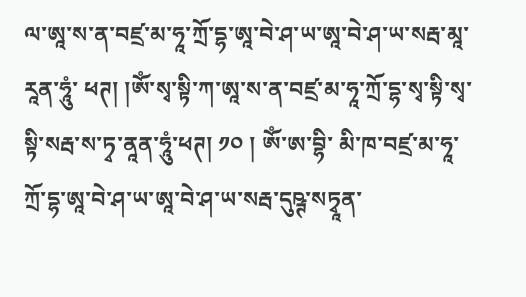ལ་ཨཱ་ས་ན་བཛྲ་མ་ཧཱ་ཀྲོ་དྷ་ཨཱ་བེ་ཤ་ཡ་ཨཱ་བེ་ཤ་ཡ་སརྦ་མཱ་རཱན་ཧཱུཾ་ ཕཊ། །ༀ་སྭ་སྟི་ཀ་ཨཱ་ས་ན་བཛྲ་མ་ཧཱ་ཀྲོ་དྷ་སྭ་སྟི་སྭ་སྟི་སརྦ་ས་ཏྭ་ནཱན་ཧཱུཾ་ཕཊ། ༡༠ ། ༀ་ཨ་བྷི་ མི་ཁ་བཛྲ་མ་ཧཱ་ཀྲོ་དྷ་ཨཱ་བེ་ཤ་ཡ་ཨཱ་བེ་ཤ་ཡ་སརྦ་དུཥྚ་སཏྭཱན་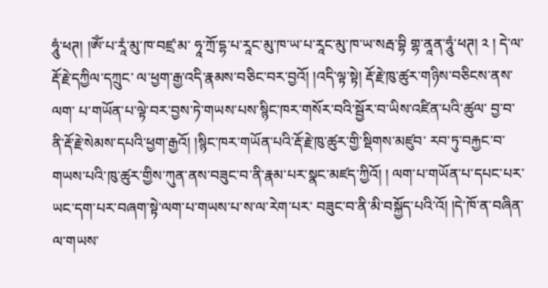ཧཱུཾ་ཕཊ། །ༀ་པ་རཱཾ་མུ་ཁ་བཛྲ་མ་ ཧཱ་ཀྲོ་དྷ་པ་རཱང་མུ་ཁ་ཡ་པ་རཱང་མུ་ཁ་ཡ་སརྦ་བྷི གྷ་ནཱན་ཧཱུཾ་ཕཊ། ༢ ། དེ་ལ་རྡོ་རྗེ་དཀྱིལ་དཀྲུང་ ལ་ཕྱག་རྒྱ་འདི་རྣམས་བཅིང་བར་བྱའོ། །འདི་ལྟ་སྟེ། རྡོ་རྗེ་ཁུ་ཚུར་གཉིས་བཅིངས་ནས་ལག་ པ་གཡོན་པ་ལྟེ་བར་བྱས་ཏེ་གཡས་པས་སྙིང་ཁར་གསོར་བའི་སྦྱོར་བ་ཡིས་འཛིན་པའི་ཚུལ་ བྱ་བ་ནི་རྡོ་རྗེ་སེམས་དཔའི་ཕྱག་རྒྱའོ། །སྙིང་ཁར་གཡོན་པའི་རྡོ་རྗེ་ཁུ་ཚུར་གྱི་སྡིགས་མཛུབ་ རབ་ཏུ་བརྐྱང་བ་གཡས་པའི་ཁུ་ཚུར་གྱིས་ཀུན་ནས་བཟུང་བ་ནི་རྣམ་པར་སྣང་མཛད་ཀྱིའོ། ། ལག་པ་གཡོན་པ་དཔང་པར་ཡང་དག་པར་བཞག་སྟེ་ལག་པ་གཡས་པ་ས་ལ་རེག་པར་ བཟུང་བ་ནི་མི་བསྐྱོད་པའི་འོ། །དེ་ཁོ་ན་བཞིན་ལ་གཡས་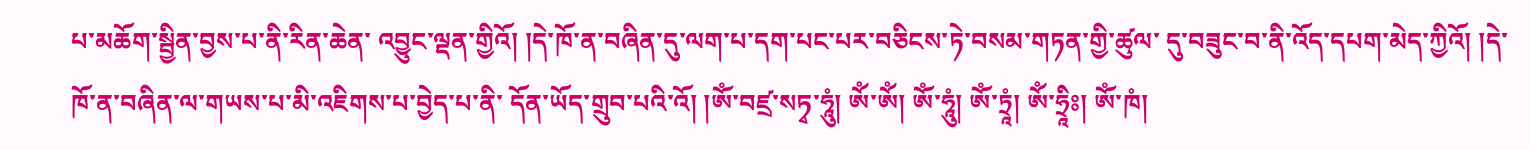པ་མཆོག་སྦྱིན་བྱས་པ་ནི་རིན་ཆེན་ འབྱུང་ལྡན་གྱིའོ། །དེ་ཁོ་ན་བཞིན་དུ་ལག་པ་དག་པང་པར་བཅིངས་ཏེ་བསམ་གཏན་གྱི་ཚུལ་ དུ་བཟུང་བ་ནི་འོད་དཔག་མེད་ཀྱིའོ། །དེ་ཁོ་ན་བཞིན་ལ་གཡས་པ་མི་འཇིགས་པ་བྱེད་པ་ནི་ དོན་ཡོད་གྲུབ་པའི་འོ། །ༀ་བཛྲ་སཏྭ་ཧཱུཾ། ༀ་ༀ། ༀ་ཧཱུཾ། ༀ་ཏྲཱཾ། ༀ་ཧྲཱིཿ། ༀ་ཁཾ།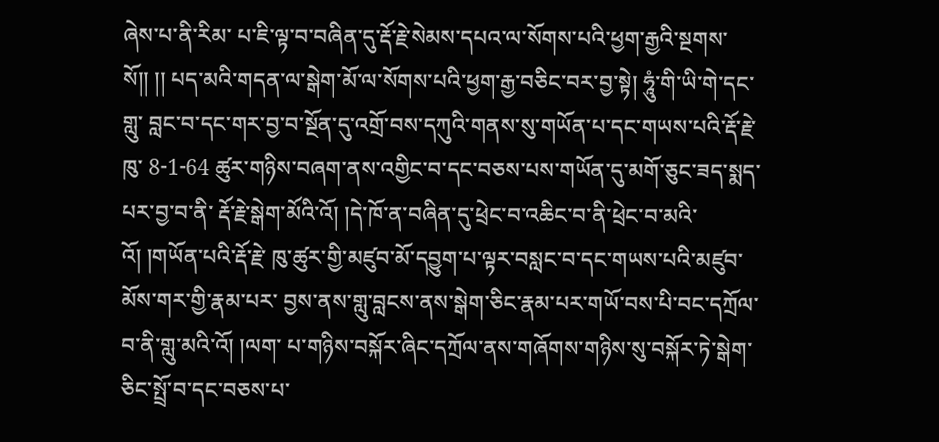ཞེས་པ་ནི་རིམ་ པ་ཇི་ལྟ་བ་བཞིན་དུ་རྡོ་རྗེ་སེམས་དཔའ་ལ་སོགས་པའི་ཕྱག་རྒྱའི་སྔགས་སོ།། །། པད་མའི་གདན་ལ་སྒེག་མོ་ལ་སོགས་པའི་ཕྱག་རྒྱ་བཅིང་བར་བྱ་སྟེ། ཧཱུཾ་གི་ཡི་གེ་དང་གླུ་ བླང་བ་དང་གར་བྱ་བ་སྔོན་དུ་འགྲོ་བས་དཀུའི་གནས་སུ་གཡོན་པ་དང་གཡས་པའི་རྡོ་རྗེ་ཁུ་ 8-1-64 ཚུར་གཉིས་བཞག་ནས་འགྱིང་བ་དང་བཅས་པས་གཡོན་དུ་མགོ་ཅུང་ཟད་སྨད་པར་བྱ་བ་ནི་ རྡོ་རྗེ་སྒེག་མོའི་འོ། །དེ་ཁོ་ན་བཞིན་དུ་ཕྲེང་བ་འཆིང་བ་ནི་ཕྲེང་བ་མའི་འོ། །གཡོན་པའི་རྡོ་རྗེ་ ཁུ་ཚུར་གྱི་མཛུབ་མོ་དབྱུག་པ་ལྟར་བསླང་བ་དང་གཡས་པའི་མཛུབ་མོས་གར་གྱི་རྣམ་པར་ བྱས་ནས་གླུ་བླངས་ནས་སྒེག་ཅིང་རྣམ་པར་གཡོ་བས་པི་བང་དཀྲོལ་བ་ནི་གླུ་མའི་འོ། །ལག་ པ་གཉིས་བསྐོར་ཞིང་དཀྲོལ་ནས་གཞོགས་གཉིས་སུ་བསྐོར་ཏེ་སྒེག་ཅིང་སྤྲོ་བ་དང་བཅས་པ་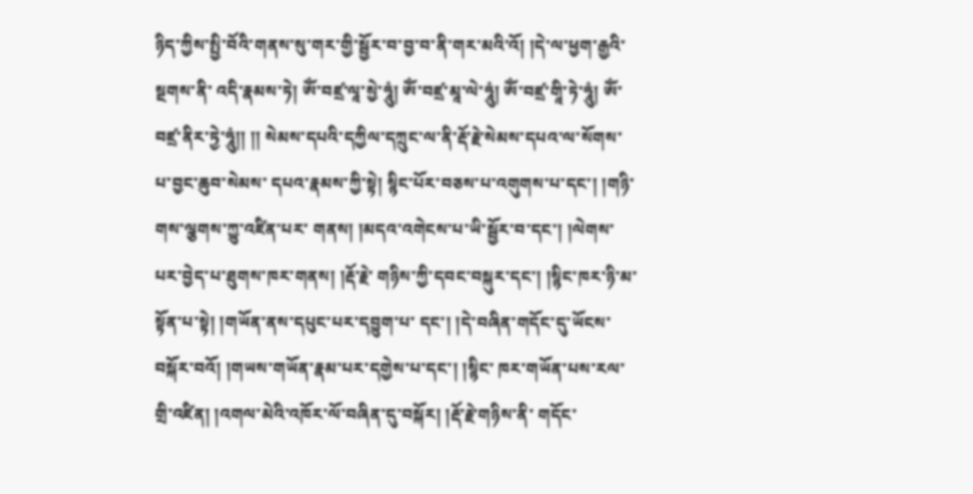ཉིད་ཀྱིས་སྤྱི་བོའི་གནས་སུ་གར་གྱི་སྦྱོར་བ་བྱ་བ་ནི་གར་མའི་འོ། །དེ་ལ་ཕྱག་རྒྱའི་སྔགས་ནི་ འདི་རྣམས་ཏེ། ༀ་བཛྲ་ལཱ་སྱེ་ཧཱུཾ། ༀ་བཛྲ་མཱ་ལེ་ཧཱུཾ། ༀ་བཛྲ་གཱི་ཏེ་ཧཱུཾ། ༀ་བཛྲ་ནིར་ཏྱེ་ཧཱུཾ།། །། སེམས་དཔའི་དཀྱིལ་དཀྲུང་ལ་ནི་རྡོ་རྗེ་སེམས་དཔའ་ལ་སོགས་པ་བྱང་ཆུབ་སེམས་ དཔའ་རྣམས་ཀྱི་སྟེ། སྙིང་པོར་བཅས་པ་འགུགས་པ་དང་། །གཉི་གས་ལྕགས་ཀྱུ་འཛིན་པར་ གནས། །མདའ་འགེངས་པ་ཡི་སྦྱོར་བ་དང་། །ལེགས་པར་བྱེད་པ་ཐུགས་ཁར་གནས། །རྡོ་རྗེ་ གཉིས་ཀྱི་དབང་བསྐུར་དང་། །སྙིང་ཁར་ཉི་མ་སྟོན་པ་སྟེ། །གཡོན་ནས་དཔུང་པར་དབྱུག་པ་ དང་། །དེ་བཞིན་གདོང་དུ་ཡོངས་བསྐོར་བའོ། །གཡས་གཡོན་རྣམ་པར་དགྱེས་པ་དང་། །སྙིང་ ཁར་གཡོན་པས་རལ་གྲི་འཛིན། །འགལ་མེའི་འཁོར་ལོ་བཞིན་དུ་བསྐོར། །རྡོ་རྗེ་གཉིས་ནི་ གདོང་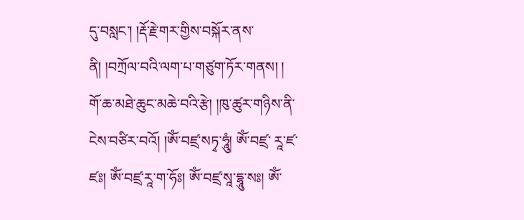དུ་བསླང་། །རྡོ་རྗེ་གར་གྱིས་བསྐོར་ནས་ནི། །བཀྲོལ་བའི་ལག་པ་གཙུག་ཏོར་གནས། ། གོ་ཆ་མཐེ་ཆུང་མཆེ་བའི་རྩེ། །ཁུ་ཚུར་གཉིས་ནི་ངེས་བཙིར་བའོ། །ༀ་བཛྲ་སཏྭ་ཧཱུཾ། ༀ་བཛྲ་ རཱ་ཛ་ཛཿ། ༀ་བཛྲ་རཱ་ག་ཧོཿ། ༀ་བཛྲ་སཱ་དྷཱུ་སཿ། ༀ་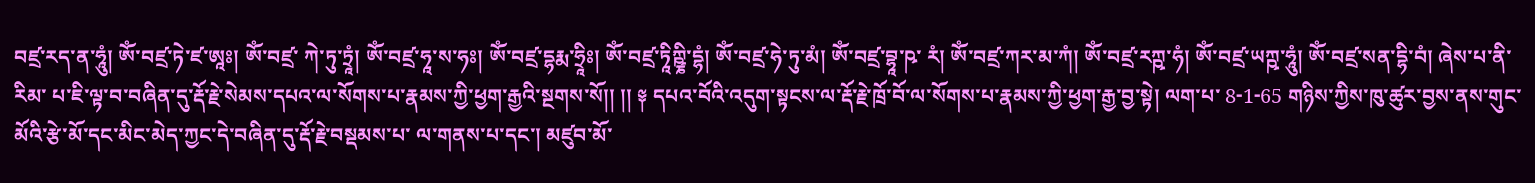བཛྲ་རད་ན་ཧཱུཾ། ༀ་བཛྲ་ཏེ་ཛ་ཨཱཿ། ༀ་བཛྲ་ ཀེ་ཏུ་ཏྲཱཾ། ༀ་བཛྲ་ཧཱ་ས་ཧཿ། ༀ་བཛྲ་དྷརྨ་ཧྲཱིཿ། ༀ་བཛྲ་ཏཱིཀྵྞི་དྷཾ། ༀ་བཛྲ་ཧེ་ཏུ་མཾ། ༀ་བཛྲ་བྷཱ་ཥ་ རཾ། ༀ་བཛྲ་ཀར་མ་ཀཾ། ༀ་བཛྲ་རཀྵ་ཧཾ། ༀ་བཛྲ་ཡཀྵ་ཧཱུཾ། ༀ་བཛྲ་སན་དྷི་བཾ། ཞེས་པ་ནི་རིམ་ པ་ཇི་ལྟ་བ་བཞིན་དུ་རྡོ་རྗེ་སེམས་དཔའ་ལ་སོགས་པ་རྣམས་ཀྱི་ཕྱག་རྒྱའི་སྔགས་སོ།། །། ༈ དཔའ་བོའི་འདུག་སྟངས་ལ་རྡོ་རྗེ་ཁྲོ་བོ་ལ་སོགས་པ་རྣམས་ཀྱི་ཕྱག་རྒྱ་བྱ་སྟེ། ལག་པ་ 8-1-65 གཉིས་ཀྱིས་ཁུ་ཚུར་བྱས་ནས་གུང་མོའི་རྩེ་མོ་དང་མིང་མེད་ཀྱང་དེ་བཞིན་དུ་རྡོ་རྗེ་བསྡམས་པ་ ལ་གནས་པ་དང་། མཛུབ་མོ་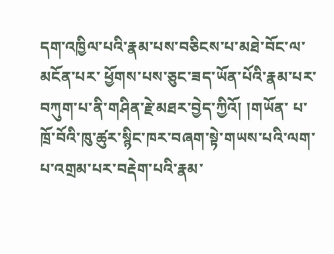དག་འཁྱིལ་པའི་རྣམ་པས་བཅིངས་པ་མཐེ་བོང་ལ་མངོན་པར་ ཕྱོགས་པས་ཅུང་ཟད་ཡོན་པོའི་རྣམ་པར་བཀུག་པ་ནི་གཤིན་རྗེ་མཐར་བྱེད་ཀྱིའོ། །གཡོན་ པ་ཁྲོ་བོའི་ཁུ་ཚུར་སྙིང་ཁར་བཞག་སྟེ་གཡས་པའི་ལག་པ་འགྲམ་པར་བརྡེག་པའི་རྣམ་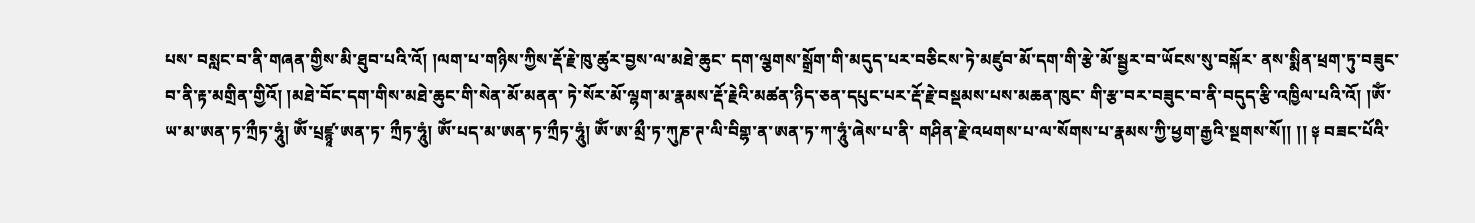པས་ བསླང་བ་ནི་གཞན་གྱིས་མི་ཐུབ་པའི་འོ། །ལག་པ་གཉིས་ཀྱིས་རྡོ་རྗེ་ཁུ་ཚུར་བྱས་ལ་མཐེ་ཆུང་ དག་ལྕགས་སྒྲོག་གི་མདུད་པར་བཅིངས་ཏེ་མཛུབ་མོ་དག་གི་རྩེ་མོ་སྦྱར་བ་ཡོངས་སུ་བསྐོར་ ནས་སྨིན་ཕྲག་ཏུ་བཟུང་བ་ནི་རྟ་མགྲིན་གྱིའོ། །མཐེ་བོང་དག་གིས་མཐེ་ཆུང་གི་སེན་མོ་མནན་ ཏེ་སོར་མོ་ལྷག་མ་རྣམས་རྡོ་རྗེའི་མཚན་ཉིད་ཅན་དཔུང་པར་རྡོ་རྗེ་བསྡམས་པས་མཆན་ཁུང་ གི་རྩ་བར་བཟུང་བ་ནི་བདུད་རྩི་འཁྱིལ་པའི་འོ། །ༀ་ཡ་མ་ཨན་ཏ་ཀྲྀཏ་ཧཱུཾ། ༀ་པྲཛྙཱ་ཨན་ཏ་ ཀྲྀཏ་ཧཱུཾ། ༀ་པད་མ་ཨན་ཏ་ཀྲྀཏ་ཧཱུཾ། ༀ་ཨ་མྲྀ་ཏ་ཀུཎ་ཊ་ལི་བིགྷ་ན་ཨན་ཏ་ཀ་ཧཱུཾ་ཞེས་པ་ནི་ གཤིན་རྗེ་འཕགས་པ་ལ་སོགས་པ་རྣམས་ཀྱི་ཕྱག་རྒྱའི་སྔགས་སོ།། །། ༈ བཟང་པོའི་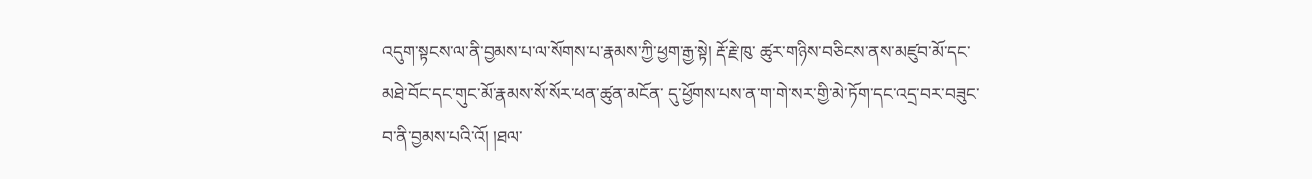འདུག་སྟངས་ལ་ནི་བྱམས་པ་ལ་སོགས་པ་རྣམས་ཀྱི་ཕྱག་རྒྱ་སྟེ། རྡོ་རྗེ་ཁུ་ ཚུར་གཉིས་བཅིངས་ནས་མཛུབ་མོ་དང་མཐེ་བོང་དང་གུང་མོ་རྣམས་སོ་སོར་ཕན་ཚུན་མངོན་ དུ་ཕྱོགས་པས་ན་ག་གེ་སར་གྱི་མེ་ཏོག་དང་འདྲ་བར་བཟུང་བ་ནི་བྱམས་པའི་འོ། །ཐལ་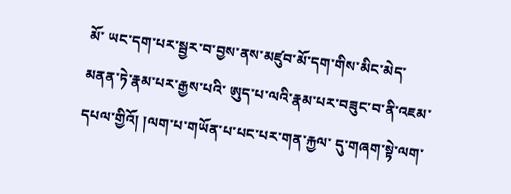མོ་ ཡང་དག་པར་སྦྱར་བ་བྱས་ནས་མཛུབ་མོ་དག་གིས་མིང་མེད་མནན་ཏེ་རྣམ་པར་རྒྱས་པའི་ ཨུད་པ་ལའི་རྣམ་པར་བཟུང་བ་ནི་འཇམ་དཔལ་གྱིའོ། །ལག་པ་གཡོན་པ་པང་པར་གན་རྐྱལ་ དུ་གཞག་སྟེ་ལག་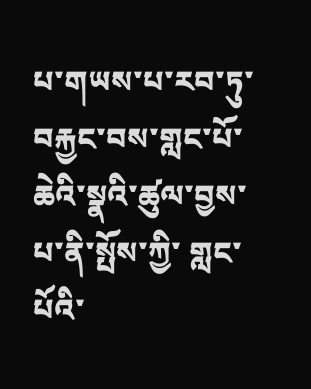པ་གཡས་པ་རབ་ཏུ་བརྐྱང་བས་གླང་པོ་ཆེའི་སྣའི་ཚུལ་བྱས་པ་ནི་སྤོས་ཀྱི་ གླང་པོའི་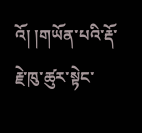འོ། །གཡོན་པའི་རྡོ་རྗེ་ཁུ་ཚུར་སྟེང་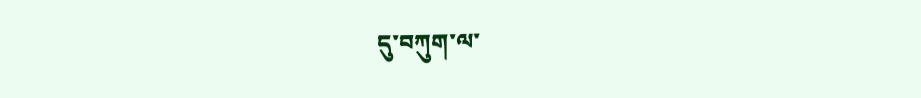དུ་བཀུག་ལ་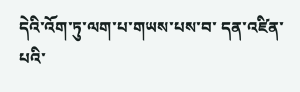དེའི་འོག་ཏུ་ལག་པ་གཡས་པས་བ་ དན་འཛིན་པའི་